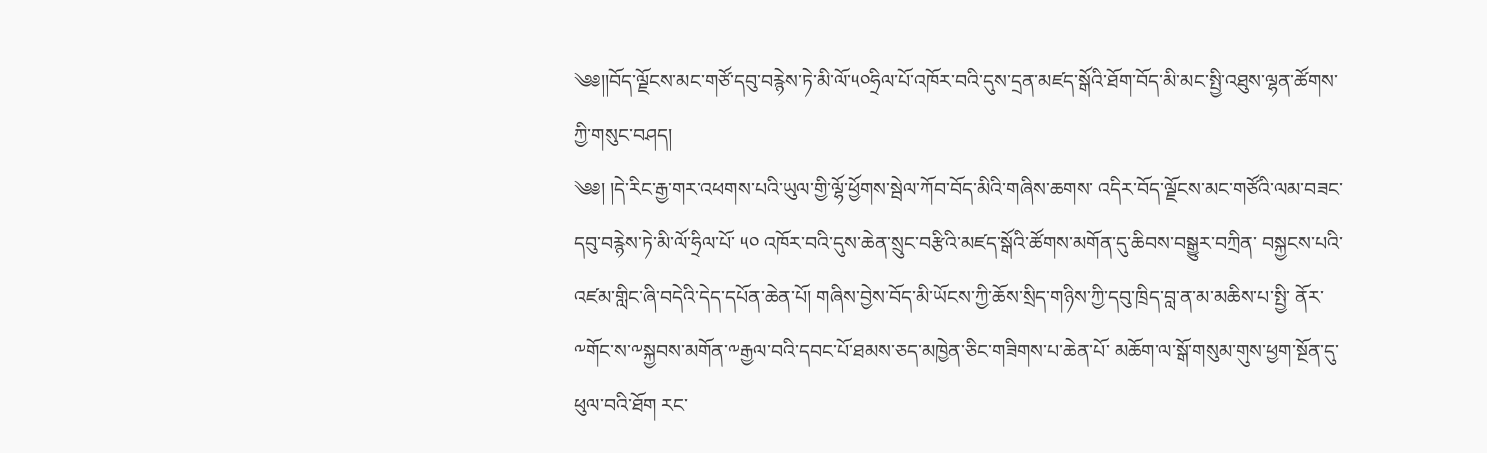༄༅།།བོད་ལྗོངས་མང་གཙོ་དབུ་བརྙེས་ཏེ་མི་ལོ་༥༠ཧྲིལ་པོ་འཁོར་བའི་དུས་དྲན་མཛད་སྒོའི་ཐོག་བོད་མི་མང་སྤྱི་འཐུས་ལྷན་ཚོགས་ཀྱི་གསུང་བཤད།
༄༅། །དེ་རིང་རྒྱ་གར་འཕགས་པའི་ཡུལ་གྱི་ལྷོ་ཕྱོགས་སྦེལ་ཀོབ་བོད་མིའི་གཞིས་ཆགས་ འདིར་བོད་ལྗོངས་མང་གཙོའི་ལམ་བཟང་དབུ་བརྙེས་ཏེ་མི་ལོ་ཧྲིལ་པོ་ ༥༠ འཁོར་བའི་དུས་ཆེན་སྲུང་བརྩིའི་མཛད་སྒོའི་ཚོགས་མགོན་དུ་ཆིབས་བསྒྱུར་བཀྲིན་ བསྐྱངས་པའི་འཛམ་གླིང་ཞི་བདེའི་དེད་དཔོན་ཆེན་པོ། གཞིས་བྱེས་བོད་མི་ཡོངས་ཀྱི་ཆོས་སྲིད་གཉིས་ཀྱི་དབུ་ཁྲིད་བླ་ན་མ་མཆིས་པ་སྤྱི་ ནོར་༸གོང་ས་༸སྐྱབས་མགོན་༸རྒྱལ་བའི་དབང་པོ་ཐམས་ཅད་མཁྱེན་ཅིང་གཟིགས་པ་ཆེན་པོ་ མཆོག་ལ་སྒོ་གསུམ་གུས་ཕྱག་སྔོན་དུ་ཕུལ་བའི་ཐོག རང་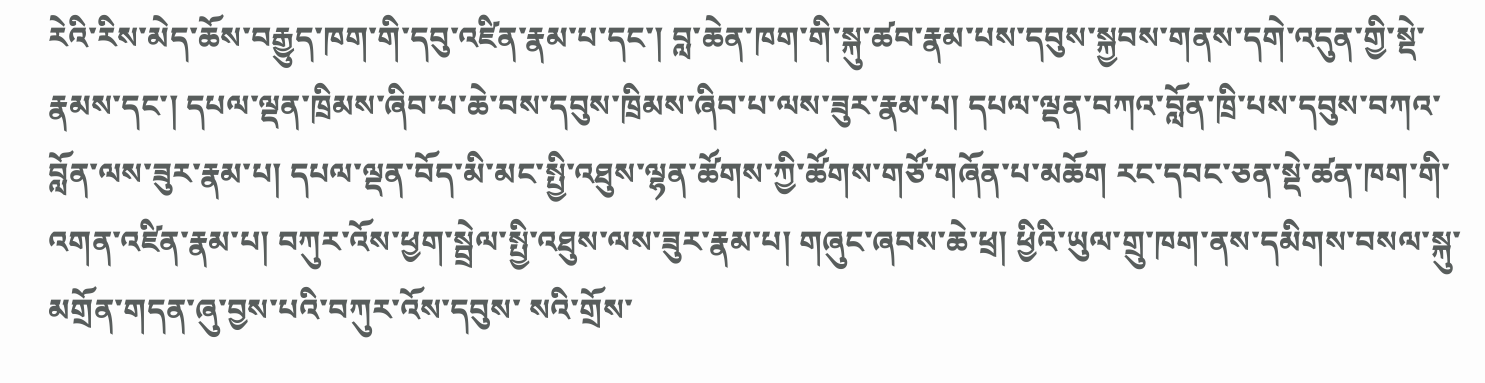རེའི་རིས་མེད་ཆོས་བརྒྱུད་ཁག་གི་དབུ་འཛིན་རྣམ་པ་དང་། བླ་ཆེན་ཁག་གི་སྐུ་ཚབ་རྣམ་པས་དབུས་སྐྱབས་གནས་དགེ་འདུན་གྱི་སྡེ་རྣམས་དང་། དཔལ་ལྡན་ཁྲིམས་ཞིབ་པ་ཆེ་བས་དབུས་ཁྲིམས་ཞིབ་པ་ལས་ཟུར་རྣམ་པ། དཔལ་ལྡན་བཀའ་བློན་ཁྲི་པས་དབུས་བཀའ་བློན་ལས་ཟུར་རྣམ་པ། དཔལ་ལྡན་བོད་མི་མང་སྤྱི་འཐུས་ལྷན་ཚོགས་ཀྱི་ཚོགས་གཙོ་གཞོན་པ་མཆོག རང་དབང་ཅན་སྡེ་ཚན་ཁག་གི་འགན་འཛིན་རྣམ་པ། བཀུར་འོས་ཕྱག་སྦྲེལ་སྤྱི་འཐུས་ལས་ཟུར་རྣམ་པ། གཞུང་ཞབས་ཆེ་ཕྲ། ཕྱིའི་ཡུལ་གྲུ་ཁག་ནས་དམིགས་བསལ་སྐུ་མགྲོན་གདན་ཞུ་བྱས་པའི་བཀུར་འོས་དབུས་ སའི་གྲོས་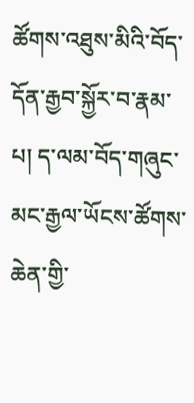ཚོགས་འཐུས་མིའི་བོད་དོན་རྒྱབ་སྐྱོར་བ་རྣམ་པ། ད་ལམ་བོད་གཞུང་མང་རྒྱལ་ཡོངས་ཚོགས་ཆེན་གྱི་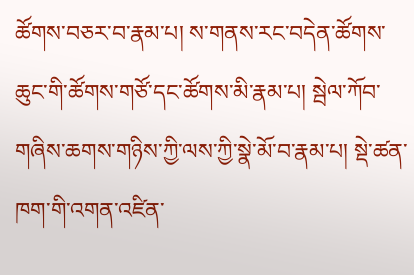ཚོགས་བཅར་བ་རྣམ་པ། ས་གནས་རང་བདེན་ཚོགས་ཆུང་གི་ཚོགས་གཙོ་དང་ཚོགས་མི་རྣམ་པ། སྦེལ་ཀོབ་གཞིས་ཆགས་གཉིས་ཀྱི་ལས་ཀྱི་སྣེ་མོ་བ་རྣམ་པ། སྡེ་ཚན་ཁག་གི་འགན་འཛིན་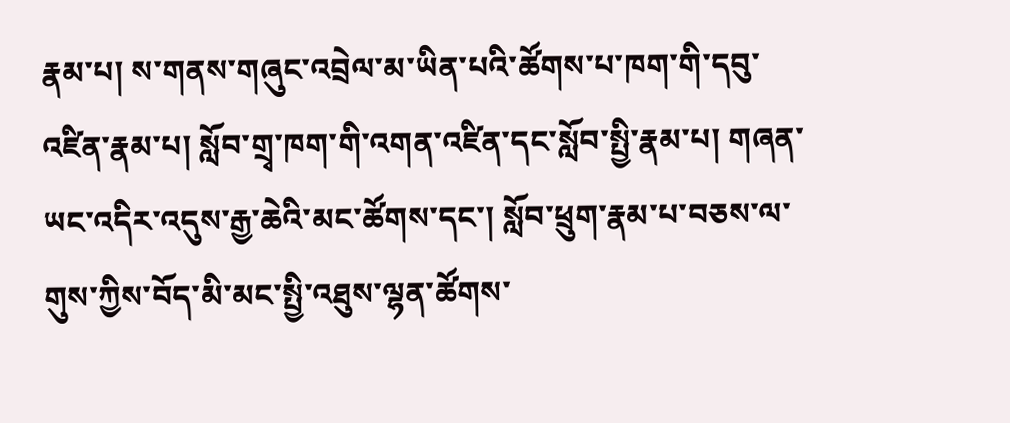རྣམ་པ། ས་གནས་གཞུང་འབྲེལ་མ་ཡིན་པའི་ཚོགས་པ་ཁག་གི་དབུ་འཛིན་རྣམ་པ། སློབ་གྲྭ་ཁག་གི་འགན་འཛིན་དང་སློབ་སྤྱི་རྣམ་པ། གཞན་ཡང་འདིར་འདུས་རྒྱ་ཆེའི་མང་ཚོགས་དང་། སློབ་ཕྲུག་རྣམ་པ་བཅས་ལ་གུས་ཀྱིས་བོད་མི་མང་སྤྱི་འཐུས་ལྷན་ཚོགས་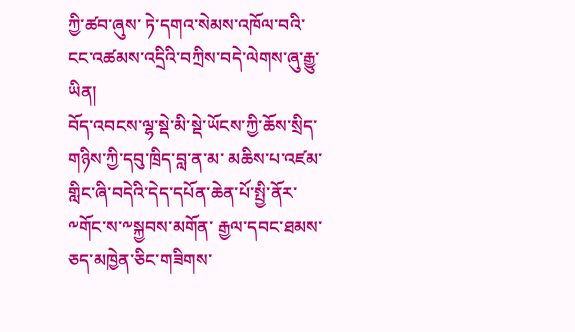ཀྱི་ཚབ་ཞུས་ ཏེ་དགའ་སེམས་འཁོལ་བའི་ངང་འཚམས་འདྲིའི་བཀྲིས་བདེ་ལེགས་ཞུ་རྒྱུ་ཡིན།
བོད་འབངས་ལྷ་སྡེ་མི་སྡེ་ཡོངས་ཀྱི་ཆོས་སྲིད་གཉིས་ཀྱི་དབུ་ཁྲིད་བླ་ན་མ་ མཆིས་པ་འཛམ་གླིང་ཞི་བདེའི་དེད་དཔོན་ཆེན་པོ་སྤྱི་ནོར་༸གོང་ས་༸སྐྱབས་མགོན་ རྒྱལ་དབང་ཐམས་ཅད་མཁྱེན་ཅིང་གཟིགས་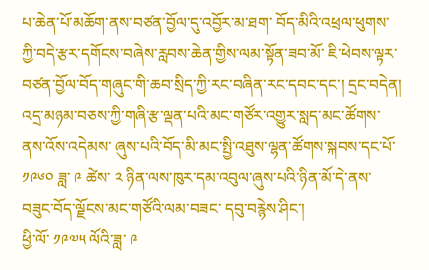པ་ཆེན་པོ་མཆོག་ནས་བཙན་བྱོལ་དུ་འབྱོར་མ་ཐག་ བོད་མིའི་འཕྲལ་ཕུགས་ཀྱི་བདེ་རྩར་དགོངས་བཞེས་རླབས་ཆེན་གྱིས་ལམ་སྟོན་ཟབ་མོ་ ཇི་ཕེབས་ལྟར་བཙན་བྱོལ་བོད་གཞུང་གི་ཆབ་སྲིད་ཀྱི་རང་བཞིན་རང་དབང་དང་། དྲང་བདེན། འདྲ་མཉམ་བཅས་ཀྱི་གཞི་རྩ་ལྡན་པའི་མང་གཙོར་འགྱུར་སླད་མང་ཚོགས་ནས་འོས་འདེམས་ ཞུས་པའི་བོད་མི་མང་སྤྱི་འཐུས་ལྷན་ཚོགས་སྐབས་དང་པོ་ ༡༩༦༠ ཟླ་ ༩ ཚེས་ ༢ ཉིན་ལས་ཁུར་དམ་འབུལ་ཞུས་པའི་ཉིན་མོ་དེ་ནས་བཟུང་བོད་ལྗོངས་མང་གཙོའི་ལམ་བཟང་ དབུ་བརྙེས་ཤིང་།
ཕྱི་ལོ་ ༡༩༧༥ ལོའི་ཟླ་ ༩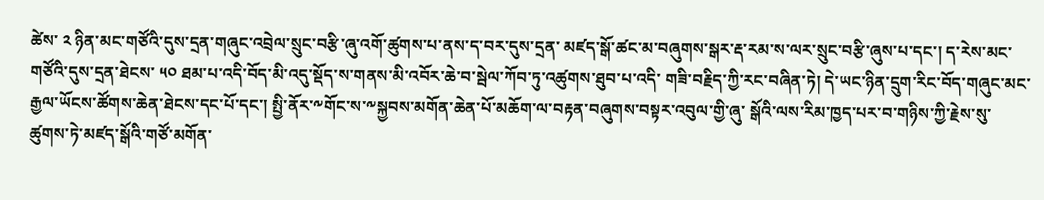ཚེས་ ༢ ཉིན་མང་གཙོའི་དུས་དྲན་གཞུང་འབྲེལ་སྲུང་བརྩི་ཞུ་འགོ་ཚུགས་པ་ནས་ད་བར་དུས་དྲན་ མཛད་སྒོ་ཚང་མ་བཞུགས་སྒར་རྡ་རམ་ས་ལར་སྲུང་བརྩི་ཞུས་པ་དང་། ད་རེས་མང་གཙོའི་དུས་དྲན་ཐེངས་ ༥༠ ཐམ་པ་འདི་བོད་མི་འདུ་སྡོད་ས་གནས་མི་འབོར་ཆེ་བ་སྦེལ་ཀོབ་ཏུ་འཚུགས་ཐུབ་པ་འདི་ གཟི་བརྗིད་ཀྱི་རང་བཞིན་ཏེ། དེ་ཡང་ཉིན་དྲུག་རིང་བོད་གཞུང་མང་རྒྱལ་ཡོངས་ཚོགས་ཆེན་ཐེངས་དང་པོ་དང་། སྤྱི་ནོར་༸གོང་ས་༸སྐྱབས་མགོན་ཆེན་པོ་མཆོག་ལ་བརྟན་བཞུགས་བསྟར་འབུལ་གྱི་ཞུ་ སྒོའི་ལས་རིམ་ཁྱད་པར་བ་གཉིས་ཀྱི་རྗེས་སུ་ཚུགས་ཏེ་མཛད་སྒོའི་གཙོ་མགོན་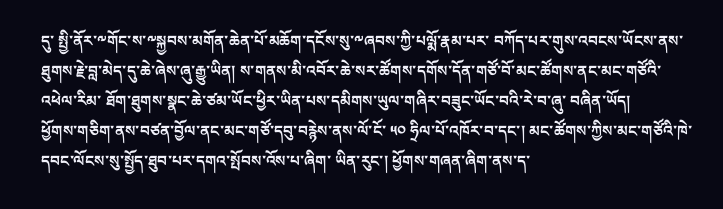དུ་ སྤྱི་ནོར་༸གོང་ས་༸སྐྱབས་མགོན་ཆེན་པོ་མཆོག་དངོས་སུ་༸ཞབས་ཀྱི་པལྨོ་རྣམ་པར་ བཀོད་པར་གུས་འབངས་ཡོངས་ནས་ཐུགས་རྗེ་བླ་མེད་དུ་ཆེ་ཞེས་ཞུ་རྒྱུ་ཡིན། ས་གནས་མི་འབོར་ཆེ་སར་ཚོགས་དགོས་དོན་གཙོ་བོ་མང་ཚོགས་ནང་མང་གཙོའི་འཕེལ་རིམ་ ཐོག་ཐུགས་སྣང་ཆེ་ཙམ་ཡོང་ཕྱིར་ཡིན་པས་དམིགས་ཡུལ་གཞིར་བཟུང་ཡོང་བའི་རེ་བ་ཞུ་ བཞིན་ཡོད།
ཕྱོགས་གཅིག་ནས་བཙན་བྱོལ་ནང་མང་གཙོ་དབུ་བརྙེས་ནས་ལོ་ངོ་ ༥༠ ཧྲིལ་པོ་འཁོར་བ་དང་། མང་ཚོགས་ཀྱིས་མང་གཙོའི་ཁེ་དབང་ལོངས་སུ་སྤྱོད་ཐུབ་པར་དགའ་སྤོབས་འོས་པ་ཞིག་ ཡིན་རུང་། ཕྱོགས་གཞན་ཞིག་ནས་ད་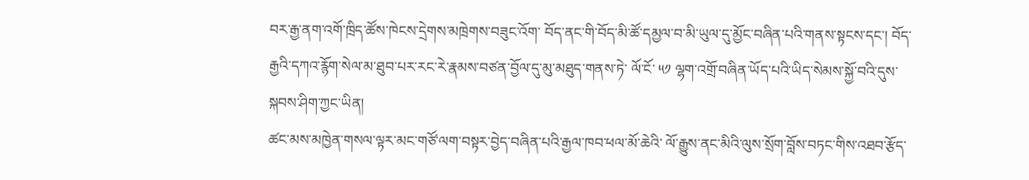བར་རྒྱ་ནག་འགོ་ཁྲིད་ཚོས་ཁེངས་དྲེགས་མཁྲེགས་བཟུང་འོག་ བོད་ནང་གི་བོད་མི་ཚོ་དམྱལ་བ་མི་ཡུལ་དུ་མྱོང་བཞིན་པའི་གནས་སྟངས་དང་། བོད་རྒྱའི་དཀའ་རྙོག་སེལ་མ་ཐུབ་པར་རང་རེ་རྣམས་བཙན་བྱོལ་དུ་མུ་མཐུད་གནས་ཏེ་ ལོ་ངོ་ ༥༡ ལྷག་འགྲོ་བཞིན་ཡོད་པའི་ཡིད་སེམས་སྐྱོ་བའི་དུས་སྐབས་ཤིག་ཀྱང་ཡིན།
ཚང་མས་མཁྱེན་གསལ་ལྟར་མང་གཙོ་ལག་བསྟར་བྱེད་བཞིན་པའི་རྒྱལ་ཁབ་ཕལ་མོ་ཆེའི་ ལོ་རྒྱུས་ནང་མིའི་ལུས་སྲོག་བློས་བཏང་གིས་འཐབ་རྩོད་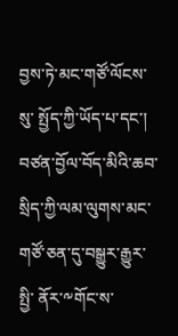བྱས་ཏེ་མང་གཙོ་ལོངས་སུ་ སྤྱོད་ཀྱི་ཡོད་པ་དང་། བཙན་བྱོལ་བོད་མིའི་ཆབ་སྲིད་ཀྱི་ལམ་ལུགས་མང་གཙོ་ཅན་དུ་བསྒྱུར་རྒྱུར་སྤྱི་ ནོར་༸གོང་ས་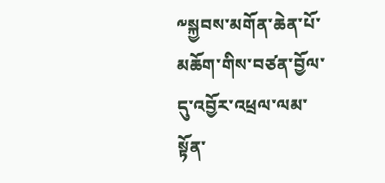༸སྐྱབས་མགོན་ཆེན་པོ་མཆོག་གིས་བཙན་བྱོལ་དུ་འབྱོར་འཕྲལ་ལམ་སྟོན་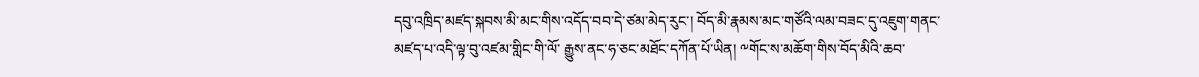དབུ་འཁྲིད་མཛད་སྐབས་མི་མང་གིས་འདོད་བབ་དེ་ཙམ་མེད་རུང་། བོད་མི་རྣམས་མང་གཙོའི་ལམ་བཟང་དུ་འཇུག་གནང་མཛད་པ་འདི་ལྟ་བུ་འཛམ་གླིང་གི་ལོ་ རྒྱུས་ནང་ཧ་ཅང་མཐོང་དཀོན་པོ་ཡིན། ༸གོང་ས་མཆོག་གིས་བོད་མིའི་ཆབ་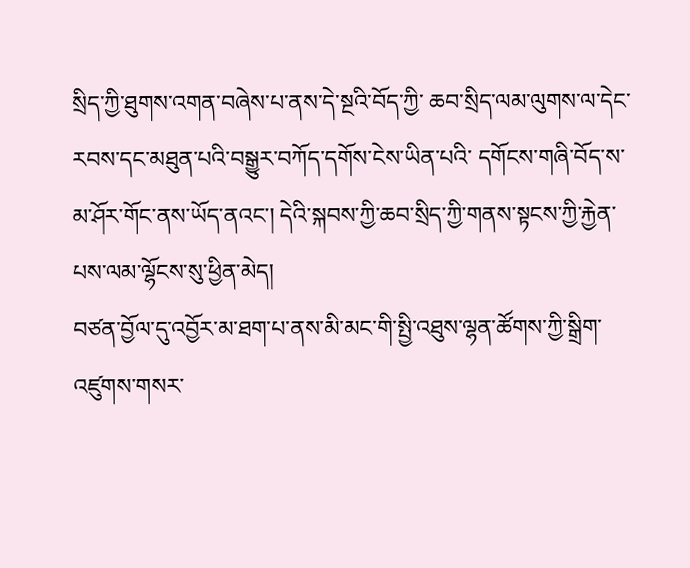སྲིད་ཀྱི་ཐུགས་འགན་བཞེས་པ་ནས་དེ་སྔའི་བོད་ཀྱི་ ཆབ་སྲིད་ལམ་ལུགས་ལ་དེང་རབས་དང་མཐུན་པའི་བསྒྱུར་བཀོད་དགོས་ངེས་ཡིན་པའི་ དགོངས་གཞི་བོད་ས་མ་ཤོར་གོང་ནས་ཡོད་ནའང་། དེའི་སྐབས་ཀྱི་ཆབ་སྲིད་ཀྱི་གནས་སྟངས་ཀྱི་རྐྱེན་པས་ལམ་ལྷོངས་སུ་ཕྱིན་མེད།
བཙན་བྱོལ་དུ་འབྱོར་མ་ཐག་པ་ནས་མི་མང་གི་སྤྱི་འཐུས་ལྷན་ཚོགས་ཀྱི་སྒྲིག་ འཛུགས་གསར་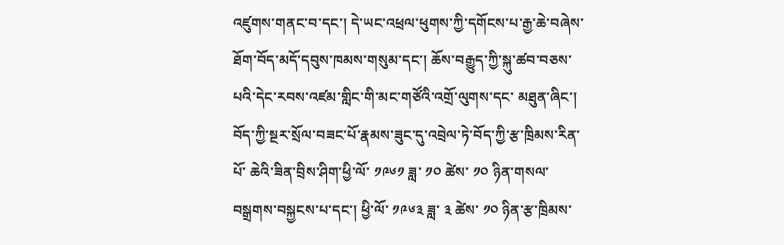འཛུགས་གནང་བ་དང་། དེ་ཡང་འཕྲལ་ཕུགས་ཀྱི་དགོངས་པ་རྒྱ་ཆེ་བཞེས་ཐོག་བོད་མདོ་དབུས་ཁམས་གསུམ་དང་། ཆོས་བརྒྱུད་ཀྱི་སྐུ་ཚབ་བཅས་པའི་དེང་རབས་འཛམ་གླིང་གི་མང་གཙོའི་འགྲོ་ལུགས་དང་ མཐུན་ཞིང་། བོད་ཀྱི་སྔར་སྲོལ་བཟང་པོ་རྣམས་ཟུང་དུ་འབྲེལ་ཏེ་བོད་ཀྱི་རྩ་ཁྲིམས་རིན་པོ་ ཆེའི་ཟིན་བྲིས་ཤིག་ཕྱི་ལོ་ ༡༩༦༡ ཟླ་ ༡༠ ཚེས་ ༡༠ ཉིན་གསལ་བསྒྲགས་བསྐྱངས་པ་དང་། ཕྱི་ལོ་ ༡༩༦༣ ཟླ་ ༣ ཚེས་ ༡༠ ཉིན་རྩ་ཁྲིམས་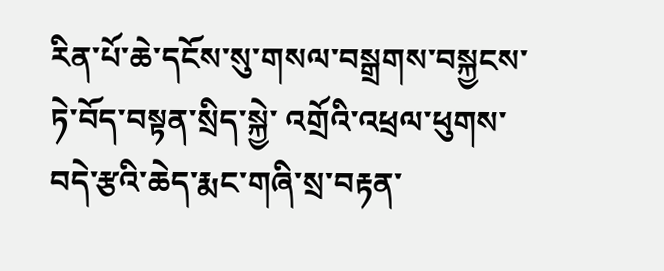རིན་པོ་ཆེ་དངོས་སུ་གསལ་བསྒྲགས་བསྐྱངས་ཏེ་བོད་བསྟན་སྲིད་སྐྱེ་ འགྲོའི་འཕྲལ་ཕུགས་བདེ་རྩའི་ཆེད་རྨང་གཞི་སྲ་བརྟན་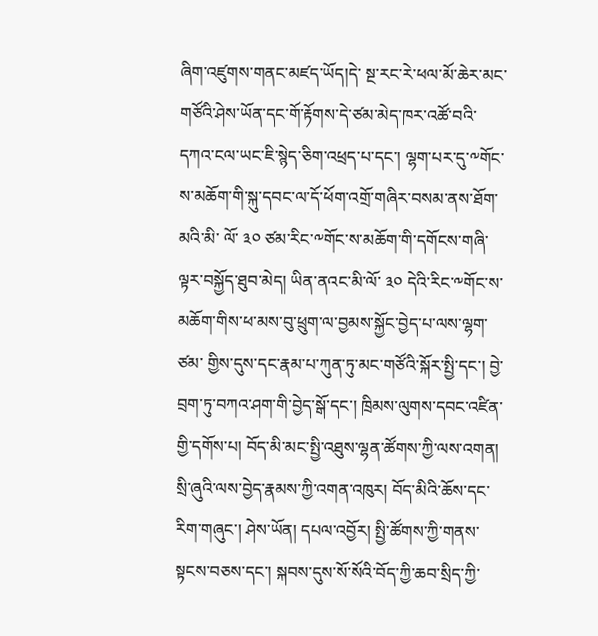ཞིག་འཛུགས་གནང་མཛད་ཡོད།དེ་ སྔ་རང་རེ་ཕལ་མོ་ཆེར་མང་གཙོའི་ཤེས་ཡོན་དང་གོ་རྟོགས་དེ་ཙམ་མེད་ཁར་འཚོ་བའི་ དཀའ་ངལ་ཡང་ཇི་སྙེད་ཅིག་འཕྲད་པ་དང་། ལྷག་པར་དུ་༸གོང་ས་མཆོག་གི་སྐུ་དབང་ལ་དོ་ཕོག་འགྲོ་གཞིར་བསམ་ནས་ཐོག་མའི་མི་ ལོ་ ༣༠ ཙམ་རིང་༸གོང་ས་མཆོག་གི་དགོངས་གཞི་ལྟར་བསྐྱོད་ཐུབ་མེད། ཡིན་ནའང་མི་ལོ་ ༣༠ དེའི་རིང་༸གོང་ས་མཆོག་གིས་ཕ་མས་བུ་ཕྲུག་ལ་བྱམས་སྐྱོང་བྱེད་པ་ལས་ལྷག་ཙམ་ གྱིས་དུས་དང་རྣམ་པ་ཀུན་ཏུ་མང་གཙོའི་སྐོར་སྤྱི་དང་། བྱེ་བྲག་ཏུ་བཀའ་ཤག་གི་བྱེད་སྒོ་དང་། ཁྲིམས་ལུགས་དབང་འཛིན་གྱི་དགོས་པ། བོད་མི་མང་སྤྱི་འཐུས་ལྷན་ཚོགས་ཀྱི་ལས་འགན། སྲི་ཞུའི་ལས་བྱེད་རྣམས་ཀྱི་འགན་འཁུར། བོད་མིའི་ཆོས་དང་རིག་གཞུང་། ཤེས་ཡོན། དཔལ་འབྱོར། སྤྱི་ཚོགས་ཀྱི་གནས་སྟངས་བཅས་དང་། སྐབས་དུས་སོ་སོའི་བོད་ཀྱི་ཆབ་སྲིད་ཀྱི་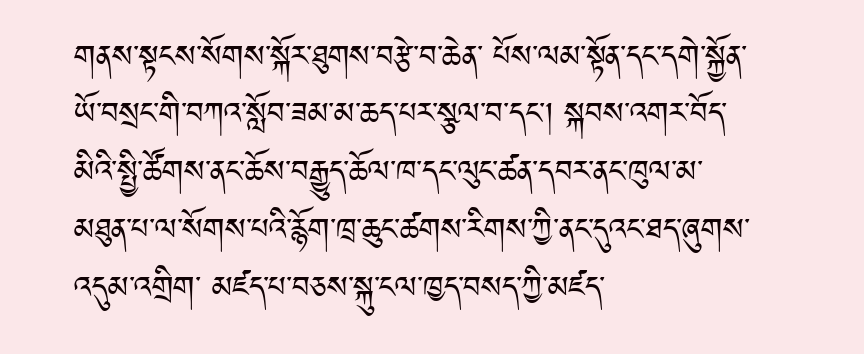གནས་སྟངས་སོགས་སྐོར་ཐུགས་བརྩེ་བ་ཆེན་ པོས་ལམ་སྟོན་དང་དགེ་སྐྱོན་ཡོ་བསྲང་གི་བཀའ་སློབ་ཟམ་མ་ཆད་པར་སྩལ་བ་དང་། སྐབས་འགར་བོད་མིའི་སྤྱི་ཚོགས་ནང་ཆོས་བརྒྱུད་ཆོལ་ཁ་དང་ལུང་ཚན་དབར་ནང་ཁུལ་མ་ མཐུན་པ་ལ་སོགས་པའི་རྙོག་ཁྲ་ཆུང་ཚགས་རིགས་ཀྱི་ནང་དུའང་ཐད་ཞུགས་འདུམ་འགྲིག་ མཛད་པ་བཅས་སྐུ་ངལ་ཁྱད་བསད་ཀྱི་མཛད་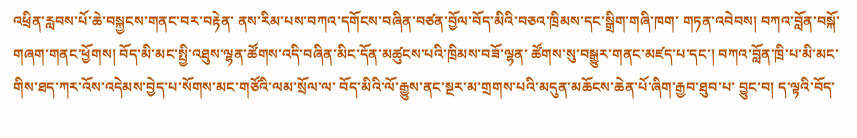འཕྲིན་རླབས་པོ་ཆེ་བསྐྱངས་གནང་བར་བརྟེན་ ནས་རིམ་པས་བཀའ་དགོངས་བཞིན་བཙན་བྱོལ་བོད་མིའི་བཅའ་ཁྲིམས་དང་སྒྲིག་གཞི་ཁག་ གཏན་འབེབས། བཀའ་བློན་བསྐོ་གཞག་གནང་ཕྱོགས། བོད་མི་མང་སྤྱི་འཐུས་ལྷན་ཚོགས་འདི་བཞིན་མིང་དོན་མཚུངས་པའི་ཁྲིམས་བཟོ་ལྷན་ ཚོགས་སུ་བསྒྱུར་གནང་མཛད་པ་དང་། བཀའ་བློན་ཁྲི་པ་མི་མང་གིས་ཐད་ཀར་འོས་འདེམས་བྱེད་པ་སོགས་མང་གཙོའི་ལམ་སྲོལ་ལ་ བོད་མིའི་ལོ་རྒྱུས་ནང་སྔར་མ་གྲགས་པའི་མདུན་མཆོངས་ཆེན་པོ་ཞིག་རྒྱབ་ཐུབ་པ་ བྱུང་བ། ད་ལྟའི་བོད་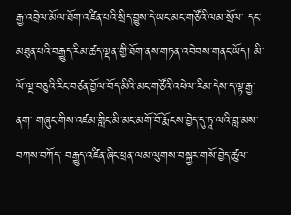རྒྱ་འབྲེལ་མོལ་ཐོག་འཛིན་པའི་སྲིད་བྱུས་དེ་ཡང་མང་གཙོའི་ལམ་སྲོལ་ དང་མཐུན་པའི་བརྒྱུད་རིམ་ཚད་ལྡན་གྱི་ཐོག་ནས་གཏན་འབེབས་གནང་ཡོད། མི་ལོ་ལྔ་བཅུའི་རིང་བཙན་བྱོལ་བོད་མིའི་མང་གཙོའི་འཕེལ་རིམ་དེས་ད་ལྟ་རྒྱ་ནག་ གཞུང་གིས་འཛམ་གླིང་མི་མང་མགོ་བོ་རྨོངས་བྱེད་དུ་ཏཱ་ལའི་བླ་མས་བཀས་བཀོད་ བརྒྱུད་འཛིན་ཞིང་ཕྲན་ལམ་ལུགས་བསྐྱར་གསོ་བྱེད་ཚུལ་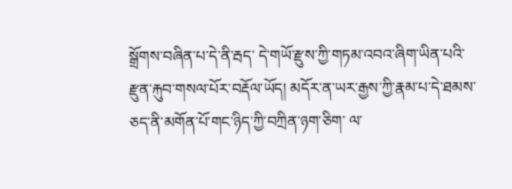སྒྲོགས་བཞིན་པ་དེ་ནི་རྦད་ དེ་གཡོ་རྫུས་ཀྱི་གཏམ་འབའ་ཞིག་ཡིན་པའི་རྫུན་རྐུབ་གསལ་པོར་བརྡོལ་ཡོད། མདོར་ན་ཡར་རྒྱས་ཀྱི་རྣམ་པ་དེ་ཐམས་ཅད་ནི་མགོན་པོ་གང་ཉིད་ཀྱི་བཀྲིན་ཉག་ཅིག་ ལ་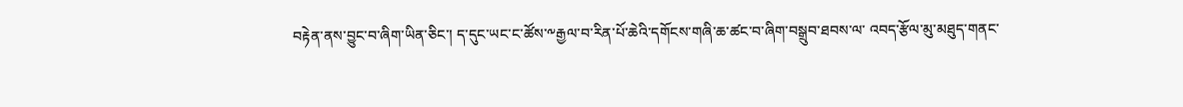བརྟེན་ནས་བྱུང་བ་ཞིག་ཡིན་ཅིང་། ད་དུང་ཡང་ང་ཚོས་༸རྒྱལ་བ་རིན་པོ་ཆེའི་དགོངས་གཞི་ཆ་ཚང་བ་ཞིག་བསྒྲུབ་ཐབས་ལ་ འབད་རྩོལ་མུ་མཐུད་གནང་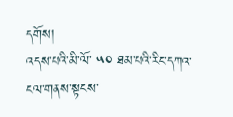དགོས།
འདས་པའི་མི་ལོ་ ༥༠ ཐམ་པའི་རིང་དཀའ་ངལ་གནས་སྟངས་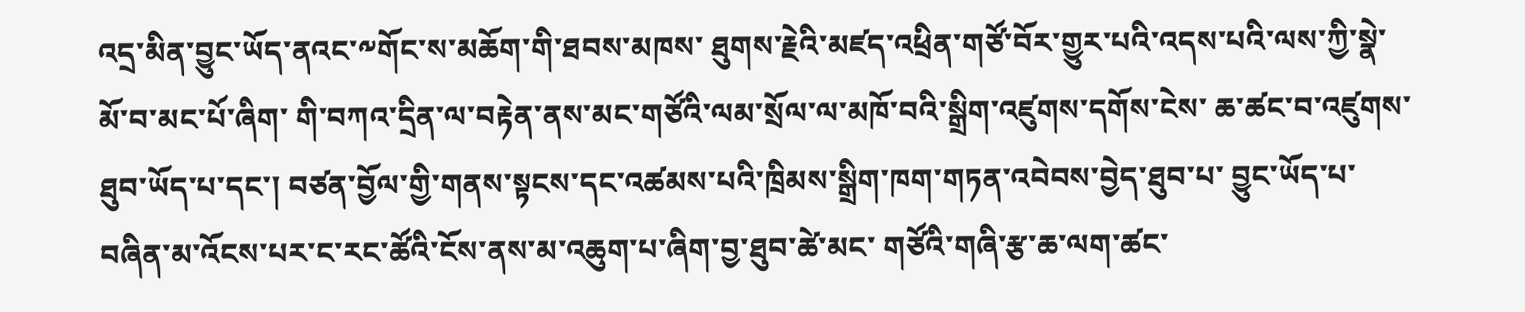འདྲ་མིན་བྱུང་ཡོད་ནའང་༸གོང་ས་མཆོག་གི་ཐབས་མཁས་ ཐུགས་རྗེའི་མཛད་འཕྲིན་གཙོ་བོར་གྱུར་པའི་འདས་པའི་ལས་ཀྱི་སྣེ་མོ་བ་མང་པོ་ཞིག་ གི་བཀའ་དྲིན་ལ་བརྟེན་ནས་མང་གཙོའི་ལམ་སྲོལ་ལ་མཁོ་བའི་སྒྲིག་འཛུགས་དགོས་ངེས་ ཆ་ཚང་བ་འཛུགས་ཐུབ་ཡོད་པ་དང་། བཙན་བྱོལ་གྱི་གནས་སྟངས་དང་འཚམས་པའི་ཁྲིམས་སྒྲིག་ཁག་གཏན་འབེབས་བྱེད་ཐུབ་པ་ བྱུང་ཡོད་པ་བཞིན་མ་འོངས་པར་ང་རང་ཚོའི་ངོས་ནས་མ་འཆུག་པ་ཞིག་བྱ་ཐུབ་ཚེ་མང་ གཙོའི་གཞི་རྩ་ཆ་ལག་ཚང་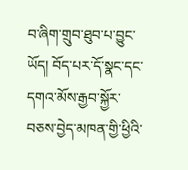བ་ཞིག་གྲུབ་ཐུབ་པ་བྱུང་ཡོད། བོད་པར་དོ་སྣང་དང་དགའ་མོས་རྒྱབ་སྐྱོར་བཅས་བྱེད་མཁན་གྱི་ཕྱིའི་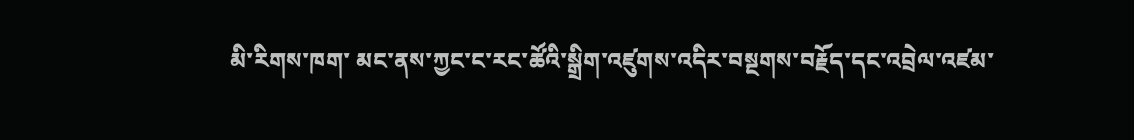མི་རིགས་ཁག་ མང་ནས་ཀྱང་ང་རང་ཚོའི་སྒྲིག་འཛུགས་འདིར་བསྔགས་བརྗོད་དང་འབྲེལ་འཛམ་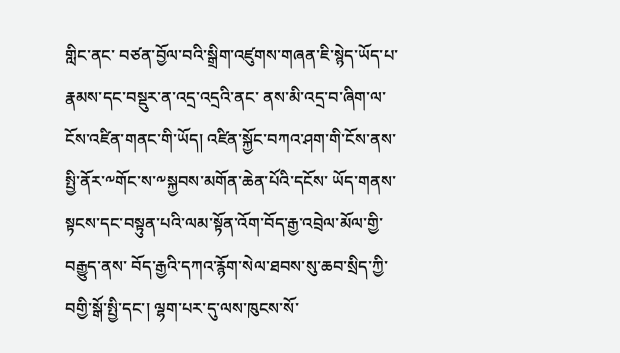གླིང་ནང་ བཙན་བྱོལ་བའི་སྒྲིག་འཛུགས་གཞན་ཇི་སྙེད་ཡོད་པ་རྣམས་དང་བསྡུར་ན་འདྲ་འདྲའི་ནང་ ནས་མི་འདྲ་བ་ཞིག་ལ་ངོས་འཛིན་གནང་གི་ཡོད། འཛིན་སྐྱོང་བཀའ་ཤག་གི་ངོས་ནས་སྤྱི་ནོར་༸གོང་ས་༸སྐྱབས་མགོན་ཆེན་པོའི་དངོས་ ཡོད་གནས་སྟངས་དང་བསྟུན་པའི་ལམ་སྟོན་འོག་བོད་རྒྱ་འབྲེལ་མོལ་གྱི་བརྒྱུད་ནས་ བོད་རྒྱའི་དཀའ་རྙོག་སེལ་ཐབས་སུ་ཆབ་སྲིད་ཀྱི་བགྱི་སྒོ་སྤྱི་དང་། ལྷག་པར་དུ་ལས་ཁུངས་སོ་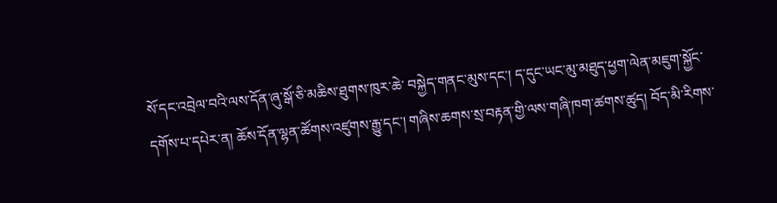སོ་དང་འབྲེལ་བའི་ལས་དོན་ཞུ་སྒོ་ཅི་མཆིས་ཐུགས་ཁུར་ཆེ་ བསྐྱེད་གནང་མུས་དང་། ད་དུང་ཡང་མུ་མཐུད་ཕྱག་ལེན་མཇུག་སྐྱོང་དགོས་པ་དཔེར་ན། ཆོས་དོན་ལྷན་ཚོགས་འཛུགས་རྒྱུ་དང་། གཞིས་ཆགས་སྲ་བརྟན་གྱི་ལས་གཞི་ཁག་ཚགས་ཚུད། བོད་མི་རིགས་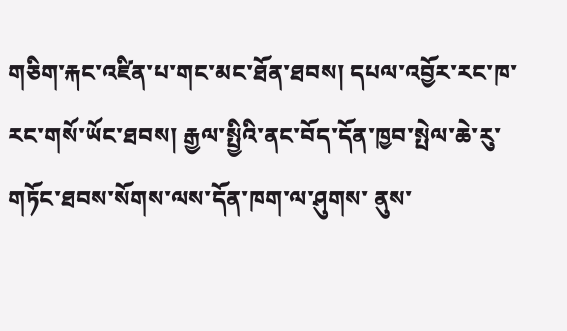གཅིག་རྐང་འཛིན་པ་གང་མང་ཐོན་ཐབས། དཔལ་འབྱོར་རང་ཁ་རང་གསོ་ཡོང་ཐབས། རྒྱལ་སྤྱིའི་ནང་བོད་དོན་ཁྱབ་སྤེལ་ཆེ་རུ་གཏོང་ཐབས་སོགས་ལས་དོན་ཁག་ལ་ཤུགས་ ནུས་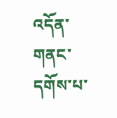འདོན་གནང་དགོས་པ་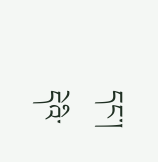དང་། དེའི་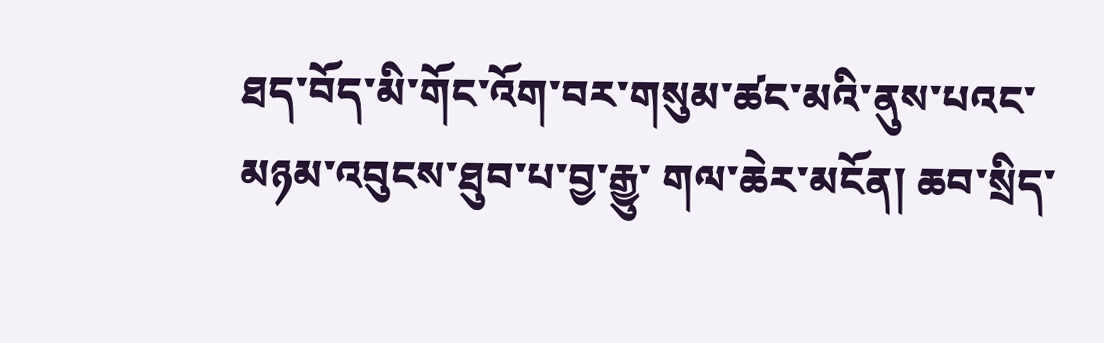ཐད་བོད་མི་གོང་འོག་བར་གསུམ་ཚང་མའི་ནུས་པའང་མཉམ་འབུངས་ཐུབ་པ་བྱ་རྒྱུ་ གལ་ཆེར་མངོན། ཆབ་སྲིད་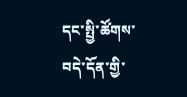དང་སྤྱི་ཚོགས་བདེ་དོན་གྱི་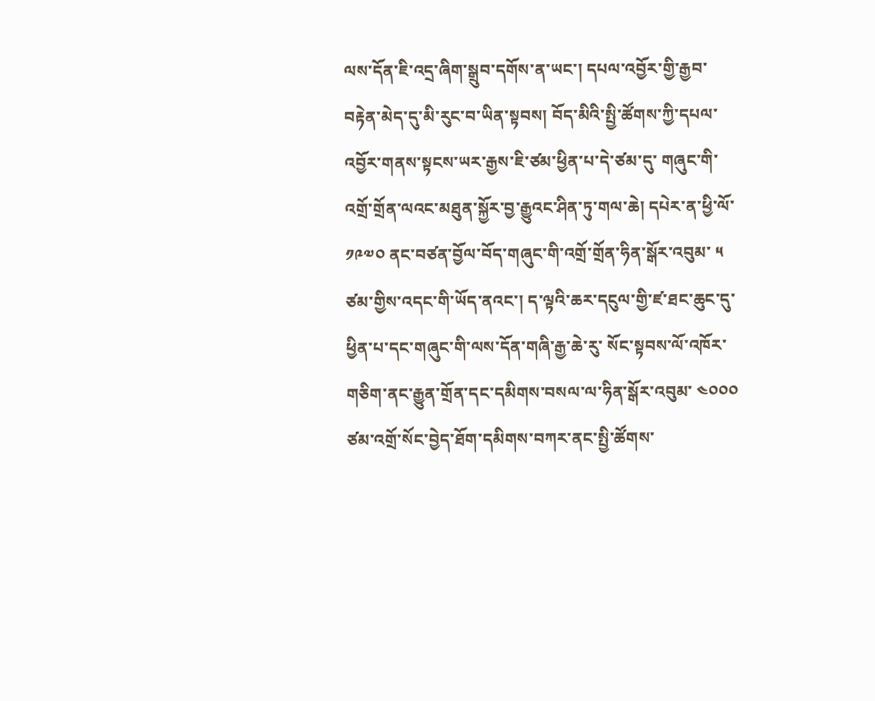ལས་དོན་ཇི་འདྲ་ཞིག་སྒྲུབ་དགོས་ན་ཡང་། དཔལ་འབྱོར་གྱི་རྒྱབ་བརྟེན་མེད་དུ་མི་རུང་བ་ཡིན་སྟབས། བོད་མིའི་སྤྱི་ཚོགས་ཀྱི་དཔལ་འབྱོར་གནས་སྟངས་ཡར་རྒྱས་ཇི་ཙམ་ཕྱིན་པ་དེ་ཙམ་དུ་ གཞུང་གི་འགྲོ་གྲོན་ལའང་མཐུན་སྐྱོར་བྱ་རྒྱུའང་ཤིན་ཏུ་གལ་ཆེ། དཔེར་ན་ཕྱི་ལོ་ ༡༩༧༠ ནང་བཙན་བྱོལ་བོད་གཞུང་གི་འགྲོ་གྲོན་ཧིན་སྒོར་འབུམ་ ༥ ཙམ་གྱིས་འདང་གི་ཡོད་ནའང་། ད་ལྟའི་ཆར་དངུལ་གྱི་ཛ་ཐང་ཆུང་དུ་ཕྱིན་པ་དང་གཞུང་གི་ལས་དོན་གཞི་རྒྱ་ཆེ་རུ་ སོང་སྟབས་ལོ་འཁོར་གཅིག་ནང་རྒྱུན་གྲོན་དང་དམིགས་བསལ་ལ་ཧིན་སྒོར་འབུམ་ ༤༠༠༠ ཙམ་འགྲོ་སོང་བྱེད་ཐོག་དམིགས་བཀར་ནང་སྤྱི་ཚོགས་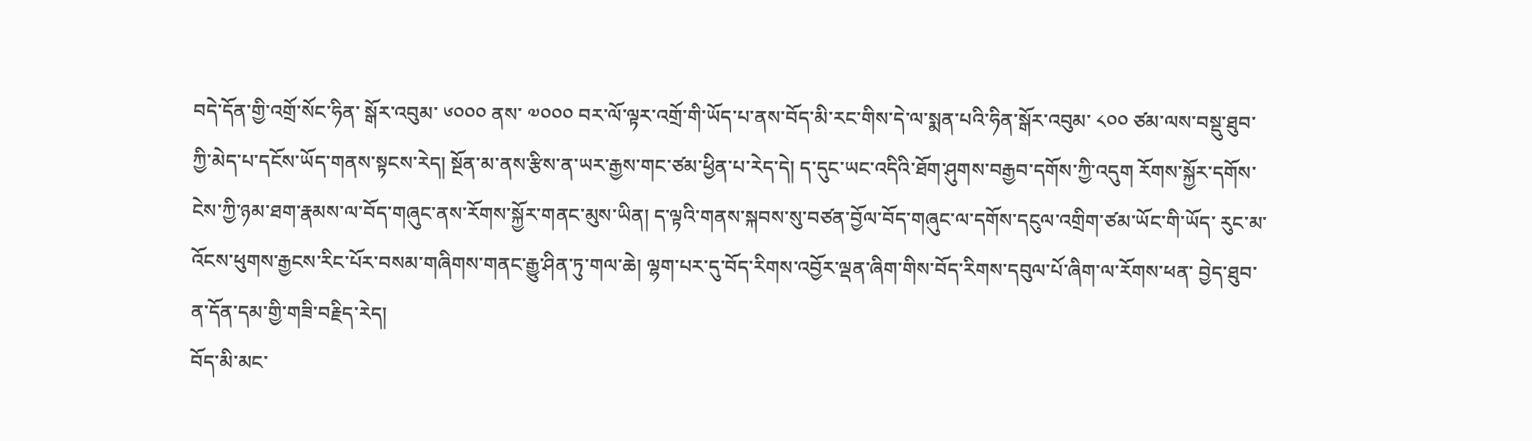བདེ་དོན་གྱི་འགྲོ་སོང་ཧིན་ སྒོར་འབུམ་ ༦༠༠༠ ནས་ ༧༠༠༠ བར་ལོ་ལྟར་འགྲོ་གི་ཡོད་པ་ནས་བོད་མི་རང་གིས་དེ་ལ་སྨན་པའི་ཧིན་སྒོར་འབུམ་ ༨༠༠ ཙམ་ལས་བསྡུ་ཐུབ་ཀྱི་མེད་པ་དངོས་ཡོད་གནས་སྟངས་རེད། སྔོན་མ་ནས་རྩིས་ན་ཡར་རྒྱས་གང་ཙམ་ཕྱིན་པ་རེད་དེ། ད་དུང་ཡང་འདིའི་ཐོག་ཤུགས་བརྒྱབ་དགོས་ཀྱི་འདུག རོགས་སྐྱོར་དགོས་ངེས་ཀྱི་ཉམ་ཐག་རྣམས་ལ་བོད་གཞུང་ནས་རོགས་སྐྱོར་གནང་མུས་ཡིན། ད་ལྟའི་གནས་སྐབས་སུ་བཙན་བྱོལ་བོད་གཞུང་ལ་དགོས་དངུལ་འགྲིག་ཙམ་ཡོང་གི་ཡོད་ རུང་མ་འོངས་ཕུགས་རྒྱངས་རིང་པོར་བསམ་གཞིགས་གནང་རྒྱུ་ཤིན་ཏུ་གལ་ཆེ། ལྷག་པར་དུ་བོད་རིགས་འབྱོར་ལྡན་ཞིག་གིས་བོད་རིགས་དབུལ་པོ་ཞིག་ལ་རོགས་ཕན་ བྱེད་ཐུབ་ན་དོན་དམ་གྱི་གཟི་བརྗིད་རེད།
བོད་མི་མང་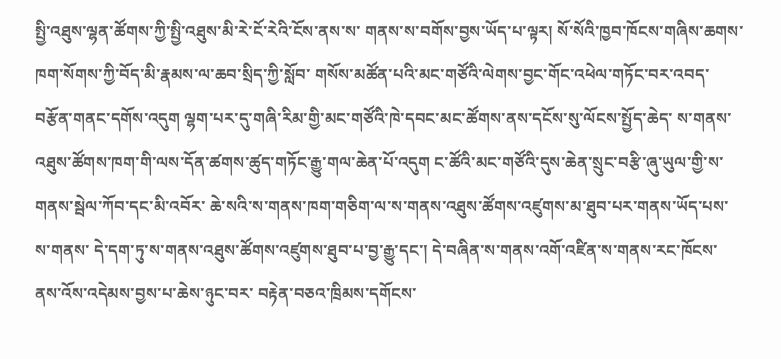སྤྱི་འཐུས་ལྷན་ཚོགས་ཀྱི་སྤྱི་འཐུས་མི་རེ་ངོ་རེའི་ངོས་ནས་ས་ གནས་ས་བགོས་བྱས་ཡོད་པ་ལྟར། སོ་སོའི་ཁྱབ་ཁོངས་གཞིས་ཆགས་ཁག་སོགས་ཀྱི་བོད་མི་རྣམས་ལ་ཆབ་སྲིད་ཀྱི་སློབ་ གསོས་མཚོན་པའི་མང་གཙོའི་ལེགས་བྱང་གོང་འཕེལ་གཏོང་བར་འབད་བརྩོན་གནང་དགོས་འདུག ལྷག་པར་དུ་གཞི་རིམ་གྱི་མང་གཙོའི་ཁེ་དབང་མང་ཚོགས་ནས་དངོས་སུ་ལོངས་སྤྱོད་ཆེད་ ས་གནས་འཐུས་ཚོགས་ཁག་གི་ལས་དོན་ཚགས་ཚུད་གཏོང་རྒྱུ་གལ་ཆེན་པོ་འདུག ང་ཚོའི་མང་གཙོའི་དུས་ཆེན་སྲུང་བརྩི་ཞུ་ཡུལ་གྱི་ས་གནས་སྦེལ་ཀོབ་དང་མི་འབོར་ ཆེ་སའི་ས་གནས་ཁག་གཅིག་ལ་ས་གནས་འཐུས་ཚོགས་འཛུགས་མ་ཐུབ་པར་གནས་ཡོད་པས་ས་གནས་ དེ་དག་ཏུ་ས་གནས་འཐུས་ཚོགས་འཛུགས་ཐུབ་པ་བྱ་རྒྱུ་དང་། དེ་བཞིན་ས་གནས་འགོ་འཛིན་ས་གནས་རང་ཁོངས་ནས་འོས་འདེམས་བྱས་པ་ཆེས་ཉུང་བར་ བརྟེན་བཅའ་ཁྲིམས་དགོངས་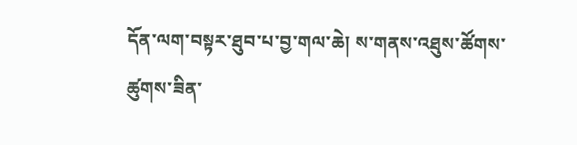དོན་ལག་བསྟར་ཐུབ་པ་བྱ་གལ་ཆེ། ས་གནས་འཐུས་ཚོགས་ཚུགས་ཟིན་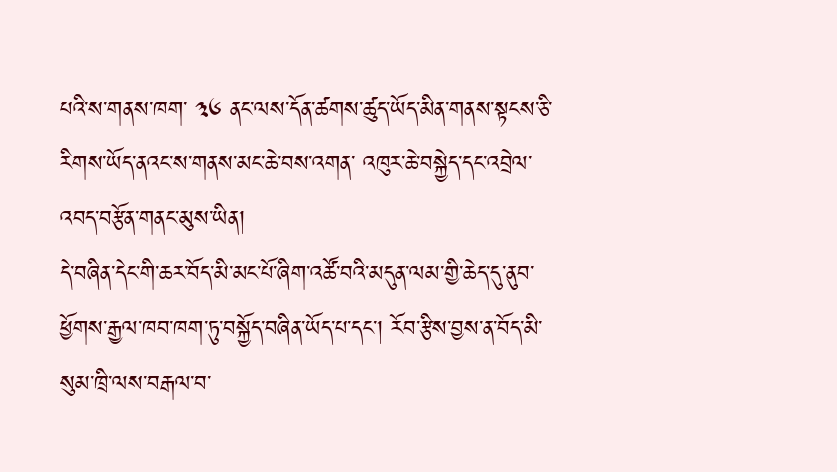པའི་ས་གནས་ཁག་ ༣༦ ནང་ལས་དོན་ཚགས་ཚུད་ཡོད་མིན་གནས་སྟངས་ཅི་རིགས་ཡོད་ནའང་ས་གནས་མང་ཆེ་བས་འགན་ འཁུར་ཆེ་བསྐྱེད་དང་འབྲེལ་འབད་བརྩོན་གནང་མུས་ཡིན།
དེ་བཞིན་དེང་གི་ཆར་བོད་མི་མང་པོ་ཞིག་འཚོ་བའི་མདུན་ལམ་གྱི་ཆེད་དུ་ནུབ་ ཕྱོགས་རྒྱལ་ཁབ་ཁག་ཏུ་བསྐྱོད་བཞིན་ཡོད་པ་དང་། རོབ་རྩིས་བྱས་ན་བོད་མི་སུམ་ཁྲི་ལས་བརྒལ་བ་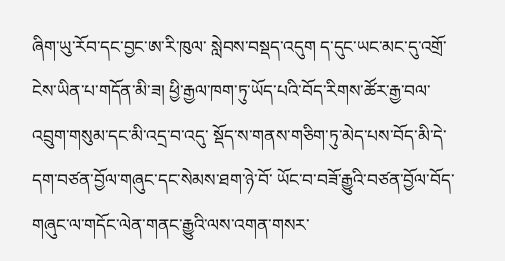ཞིག་ཡུ་རོབ་དང་བྱང་ཨ་རི་ཁུལ་ སླེབས་བསྡད་འདུག ད་དུང་ཡང་མང་དུ་འགྲོ་ངེས་ཡིན་པ་གདོན་མི་ཟ། ཕྱི་རྒྱལ་ཁག་ཏུ་ཡོད་པའི་བོད་རིགས་ཚོར་རྒྱ་བལ་འབྲུག་གསུམ་དང་མི་འདྲ་བ་འདུ་ སྡོད་ས་གནས་གཅིག་ཏུ་མེད་པས་བོད་མི་དེ་དག་བཙན་བྱོལ་གཞུང་དང་སེམས་ཐག་ཉེ་བོ་ ཡོང་བ་བཟོ་རྒྱུའི་བཙན་བྱོལ་བོད་གཞུང་ལ་གདོང་ལེན་གནང་རྒྱུའི་ལས་འགན་གསར་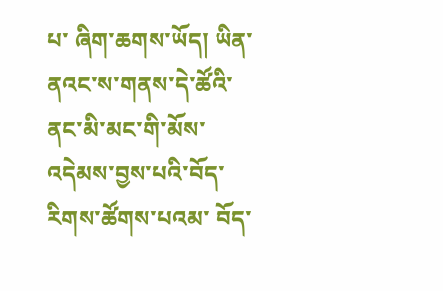པ་ ཞིག་ཆགས་ཡོད། ཡིན་ནའང་ས་གནས་དེ་ཚོའི་ནང་མི་མང་གི་མོས་འདེམས་བྱས་པའི་བོད་རིགས་ཚོགས་པའམ་ བོད་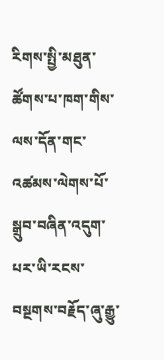རིགས་སྤྱི་མཐུན་ཚོགས་པ་ཁག་གིས་ལས་དོན་གང་འཚམས་ལེགས་པོ་སྒྲུབ་བཞིན་འདུག་ པར་ཡི་རངས་བསྔགས་བརྗོད་ཞུ་རྒྱུ་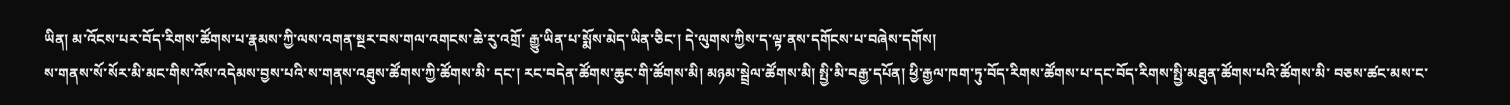ཡིན། མ་འོངས་པར་བོད་རིགས་ཚོགས་པ་རྣམས་ཀྱི་ལས་འགན་སྔར་བས་གལ་འགངས་ཆེ་རུ་འགྲོ་ རྒྱུ་ཡིན་པ་སྨོས་མེད་ཡིན་ཅིང་། དེ་ལུགས་ཀྱིས་ད་ལྟ་ནས་དགོངས་པ་བཞེས་དགོས།
ས་གནས་སོ་སོར་མི་མང་གིས་འོས་འདེམས་བྱས་པའི་ས་གནས་འཐུས་ཚོགས་ཀྱི་ཚོགས་མི་ དང་། རང་བདེན་ཚོགས་ཆུང་གི་ཚོགས་མི། མཉམ་སྦྲེལ་ཚོགས་མི། སྤྱི་མི་བརྒྱ་དཔོན། ཕྱི་རྒྱལ་ཁག་ཏུ་བོད་རིགས་ཚོགས་པ་དང་བོད་རིགས་སྤྱི་མཐུན་ཚོགས་པའི་ཚོགས་མི་ བཅས་ཚང་མས་ང་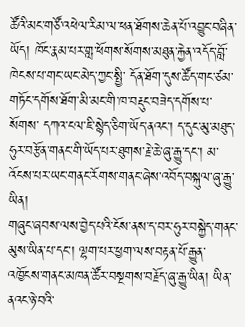ཚོའི་མང་གཙོ་འཕེལ་རིམ་ལ་ཕན་ཐོགས་ཆེན་པོ་འབྱུང་བཞིན་ཡོད། ཁོང་རྣམ་པར་གླ་ཕོགས་སོགས་མཐུན་རྐྱེན་འདོད་བློ་ཁེངས་པ་གང་ཡང་མེད་ཀྱང་སྤྱི་ དོན་ཐོག་དུས་ཚོད་གང་ཙམ་གཏོང་དགོས་ཐོག་མི་མང་གི་ཁ་བརྡུང་བཟེད་དགོས་པ་སོགས་ དཀའ་ངལ་ཇི་སྙེད་ཅིག་ཡོད་ནའང་། ད་དུང་མུ་མཐུད་ཧུར་བརྩོན་གནང་གི་ཡོད་པར་ཐུགས་རྗེ་ཆེ་ཞུ་རྒྱུ་དང་། མ་འོངས་པར་ཡང་གནང་རོགས་གནང་ཞེས་འབོད་བསྐུལ་ཞུ་རྒྱུ་ཡིན།
གཞུང་ཞབས་ལས་བྱེད་པའི་ངོས་ནས་ད་བར་ཧུར་བསྐྱེད་གནང་མུས་ཡིན་པ་དང་། ལྷག་པར་ཕྱག་ལས་བརྟན་པོ་རྒྱུན་འཁྱོངས་གནང་མཁན་ཚོར་བསྔགས་བརྗོད་ཞུ་རྒྱུ་ཡིན། ཡིན་ནའང་ཉེ་བའི་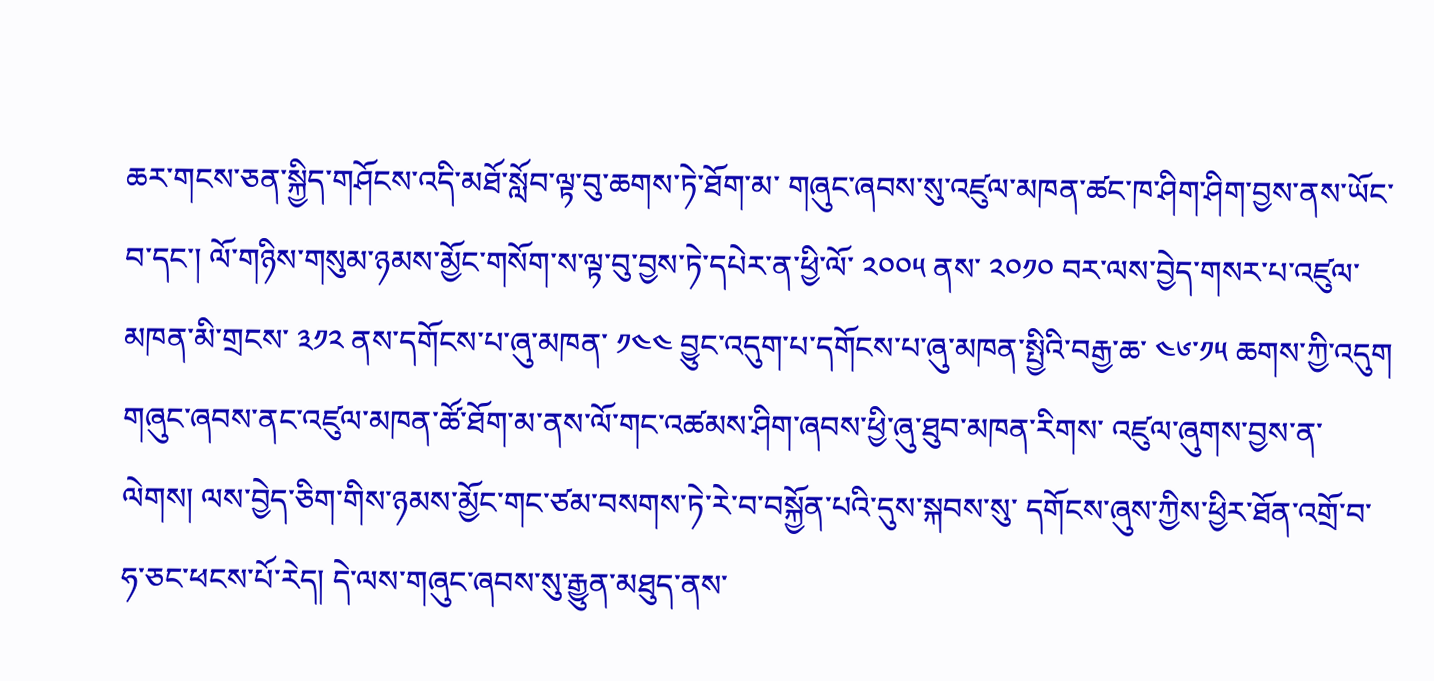ཆར་གངས་ཅན་སྐྱིད་གཤོངས་འདི་མཐོ་སློབ་ལྟ་བུ་ཆགས་ཏེ་ཐོག་མ་ གཞུང་ཞབས་སུ་འཛུལ་མཁན་ཚང་ཁ་ཤིག་ཤིག་བྱས་ནས་ཡོང་བ་དང་། ལོ་གཉིས་གསུམ་ཉམས་མྱོང་གསོག་ས་ལྟ་བུ་བྱས་ཏེ་དཔེར་ན་ཕྱི་ལོ་ ༢༠༠༥ ནས་ ༢༠༡༠ བར་ལས་བྱེད་གསར་པ་འཛུལ་མཁན་མི་གྲངས་ ༣༡༢ ནས་དགོངས་པ་ཞུ་མཁན་ ༡༤༤ བྱུང་འདུག་པ་དགོངས་པ་ཞུ་མཁན་སྤྱིའི་བརྒྱ་ཆ་ ༤༦་༡༥ ཆགས་ཀྱི་འདུག གཞུང་ཞབས་ནང་འཛུལ་མཁན་ཚོ་ཐོག་མ་ནས་ལོ་གང་འཚམས་ཤིག་ཞབས་ཕྱི་ཞུ་ཐུབ་མཁན་རིགས་ འཛུལ་ཞུགས་བྱས་ན་ལེགས། ལས་བྱེད་ཅིག་གིས་ཉམས་མྱོང་གང་ཙམ་བསགས་ཏེ་རེ་བ་བསྐྱོན་པའི་དུས་སྐབས་སུ་ དགོངས་ཞུས་ཀྱིས་ཕྱིར་ཐོན་འགྲོ་བ་ཧ་ཅང་ཕངས་པོ་རེད། དེ་ལས་གཞུང་ཞབས་སུ་རྒྱུན་མཐུད་ནས་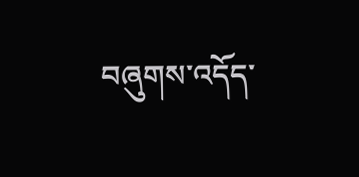བཞུགས་འདོད་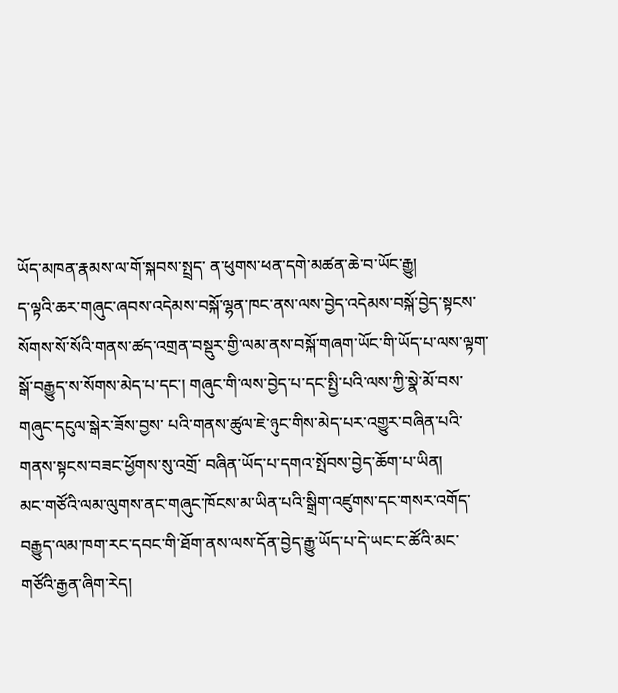ཡོད་མཁན་རྣམས་ལ་གོ་སྐབས་སྤྲད་ ན་ཕུགས་ཕན་དགེ་མཚན་ཆེ་བ་ཡོང་རྒྱུ།
ད་ལྟའི་ཆར་གཞུང་ཞབས་འདེམས་བསྐོ་ལྷན་ཁང་ནས་ལས་བྱེད་འདེམས་བསྐོ་བྱེད་སྟངས་ སོགས་སོ་སོའི་གནས་ཚད་འགྲན་བསྡུར་གྱི་ལམ་ནས་བསྐོ་གཞག་ཡོང་གི་ཡོད་པ་ལས་ལྟག་ སྒོ་བརྒྱུད་ས་སོགས་མེད་པ་དང་། གཞུང་གི་ལས་བྱེད་པ་དང་སྤྱི་པའི་ལས་ཀྱི་སྣེ་མོ་བས་གཞུང་དངུལ་སྒེར་ཟོས་བྱས་ པའི་གནས་ཚུལ་ཇེ་ཉུང་གིས་མེད་པར་འགྱུར་བཞིན་པའི་གནས་སྟངས་བཟང་ཕྱོགས་སུ་འགྲོ་ བཞིན་ཡོད་པ་དགའ་སྤོབས་བྱེད་ཆོག་པ་ཡིན།
མང་གཙོའི་ལམ་ལུགས་ནང་གཞུང་ཁོངས་མ་ཡིན་པའི་སྒྲིག་འཛུགས་དང་གསར་འགོད་ བརྒྱུད་ལམ་ཁག་རང་དབང་གི་ཐོག་ནས་ལས་དོན་བྱེད་རྒྱུ་ཡོད་པ་དེ་ཡང་ང་ཚོའི་མང་ གཙོའི་རྒྱན་ཞིག་རེད།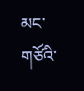མང་གཙོའི་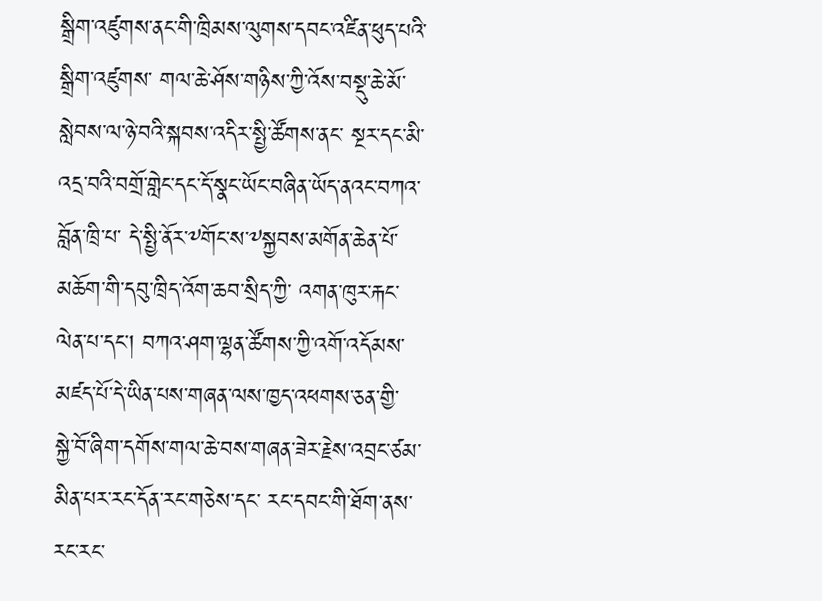སྒྲིག་འཛུགས་ནང་གི་ཁྲིམས་ལུགས་དབང་འཛིན་ཕུད་པའི་སྒྲིག་འཛུགས་ གལ་ཆེ་ཤོས་གཉིས་ཀྱི་འོས་བསྡུ་ཆེ་མོ་སླེབས་ལ་ཉེ་བའི་སྐབས་འདིར་སྤྱི་ཚོགས་ནང་ སྔར་དང་མི་འདྲ་བའི་བགྲོ་གླེང་དང་དོ་སྣང་ཡོང་བཞིན་ཡོད་ནའང་བཀའ་བློན་ཁྲི་པ་ དེ་སྤྱི་ནོར་༸གོང་ས་༸སྐྱབས་མགོན་ཆེན་པོ་མཆོག་གི་དབུ་ཁྲིད་འོག་ཆབ་སྲིད་ཀྱི་ འགན་ཁུར་རྐང་ལེན་པ་དང་། བཀའ་ཤག་ལྷན་ཚོགས་ཀྱི་འགོ་འདོམས་མཛད་པོ་དེ་ཡིན་པས་གཞན་ལས་ཁྱད་འཕགས་ཅན་གྱི་ སྐྱེ་བོ་ཞིག་དགོས་གལ་ཆེ་བས་གཞན་ཟེར་རྗེས་འབྲང་ཙམ་མིན་པར་རང་དོན་རང་གཅེས་དང་ རང་དབང་གི་ཐོག་ནས་རང་རང་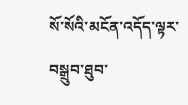སོ་སོའི་མངོན་འདོད་ལྟར་བསྒྲུབ་ཐུབ་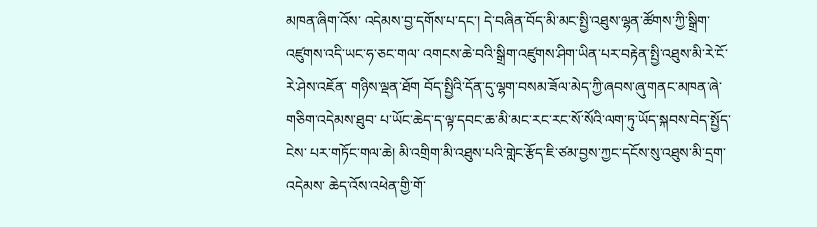མཁན་ཞིག་འོས་ འདེམས་བྱ་དགོས་པ་དང་། དེ་བཞིན་བོད་མི་མང་སྤྱི་འཐུས་ལྷན་ཚོགས་ཀྱི་སྒྲིག་འཛུགས་འདི་ཡང་ཧ་ཅང་གལ་ འགངས་ཆེ་བའི་སྒྲིག་འཛུགས་ཤིག་ཡིན་པར་བརྟེན་སྤྱི་འཐུས་མི་རེ་ངོ་རེ་ཤེས་འཇོན་ གཉིས་ལྡན་ཐོག བོད་སྤྱིའི་དོན་དུ་ལྷག་བསམ་ཟོལ་མེད་ཀྱི་ཞབས་ཞུ་གནང་མཁན་ཞེ་གཅིག་འདེམས་ཐུབ་ པ་ཡོང་ཆེད་ད་ལྟ་དབང་ཆ་མི་མང་རང་རང་སོ་སོའི་ལག་ཏུ་ཡོད་སྐབས་བེད་སྤྱོད་ངེས་ པར་གཏོང་གལ་ཆེ། མི་འགྲིག་མི་འཐུས་པའི་གླེང་རྩོད་ཇི་ཙམ་བྱས་ཀྱང་དངོས་སུ་འཐུས་མི་དྲག་འདེམས་ ཆེད་འོས་འཕེན་གྱི་གོ་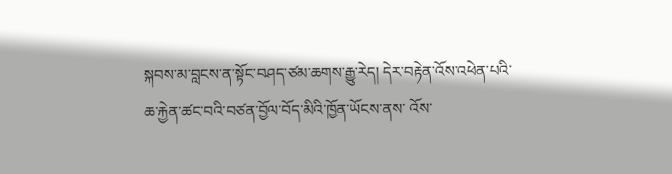སྐབས་མ་བླངས་ན་སྟོང་བཤད་ཙམ་ཆགས་རྒྱུ་རེད། དེར་བརྟེན་འོས་འཕེན་པའི་ཆ་རྐྱེན་ཚང་བའི་བཙན་བྱོལ་བོད་མིའི་ཁྱོན་ཡོངས་ནས་ འོས་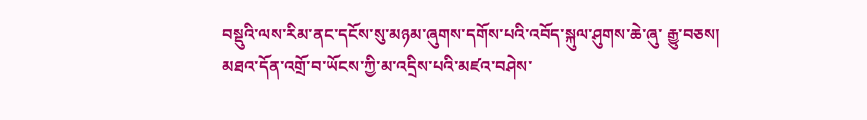བསྡུའི་ལས་རིམ་ནང་དངོས་སུ་མཉམ་ཞུགས་དགོས་པའི་འབོད་སྐུལ་ཤུགས་ཆེ་ཞུ་ རྒྱུ་བཅས།
མཐའ་དོན་འགྲོ་བ་ཡོངས་ཀྱི་མ་འདྲིས་པའི་མཛའ་བཤེས་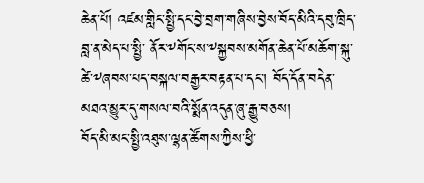ཆེན་པོ། འཛམ་གླིང་སྤྱི་དང་བྱེ་བྲག་གཞིས་བྱེས་བོད་མིའི་དབུ་ཁྲིད་བླ་ན་མེད་པ་སྤྱི་ ནོར་༸གོང་ས་༸སྐྱབས་མགོན་ཆེན་པོ་མཆོག་སྐུ་ཚེ་༸ཞབས་པད་བསྐལ་བརྒྱར་བརྟན་པ་དང་། བོད་དོན་བདེན་མཐའ་མྱུར་དུ་གསལ་བའི་སྨོན་འདུན་ཞུ་རྒྱུ་བཅས།
བོད་མི་མང་སྤྱི་འཐུས་ལྷན་ཚོགས་ཀྱིས་ཕྱི་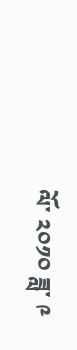ལོ་ ༢༠༡༠ ཟླ་ ༩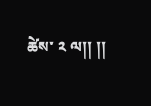ཚེས་ ༢ ལ།། །།